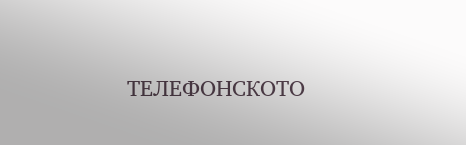ТЕЛЕФОНСКОТО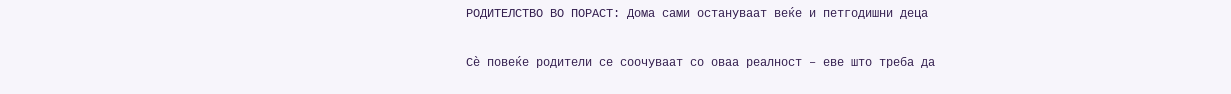РОДИТЕЛСТВО ВО ПОРАСТ: Дома сами остануваат веќе и петгодишни деца

Сè повеќе родители се соочуваат со оваа реалност – еве што треба да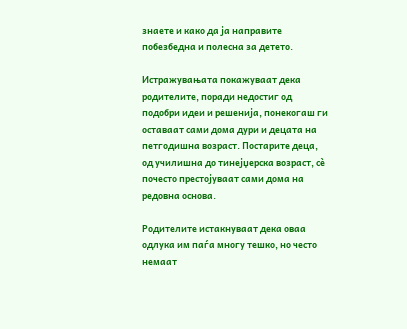знаете и како да ја направите побезбедна и полесна за детето.

Истражувањата покажуваат дека родителите, поради недостиг од подобри идеи и решенија, понекогаш ги оставаат сами дома дури и децата на петгодишна возраст. Постарите деца, од училишна до тинејџерска возраст, сè почесто престојуваат сами дома на редовна основа.

Родителите истакнуваат дека оваа одлука им паѓа многу тешко, но често немаат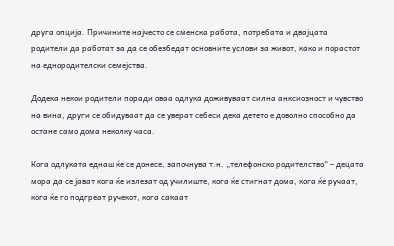друга опција. Причините најчесто се сменска работа, потребата и двајцата родители да работат за да се обезбедат основните услови за живот, како и порастот на еднородителски семејства.

Додека некои родители поради оваа одлука доживуваат силна анксиозност и чувство на вина, други се обидуваат да се уверат себеси дека детето е доволно способно да остане само дома неколку часа.

Кога одлуката еднаш ќе се донесе, започнува т.н. „телефонско родителство“ – децата мора да се јават кога ќе излезат од училиште, кога ќе стигнат дома, кога ќе ручаат, кога ќе го подгреат ручекот, кога сакаат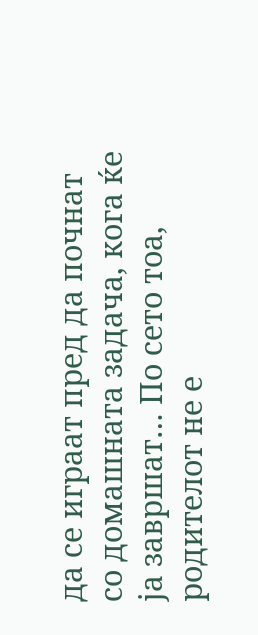да се играат пред да почнат со домашната задача, кога ќе ја завршат… По сето тоа, родителот не е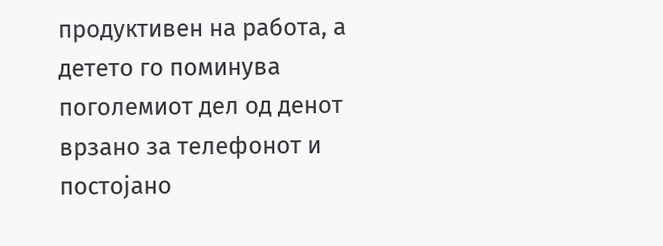продуктивен на работа, а детето го поминува поголемиот дел од денот врзано за телефонот и постојано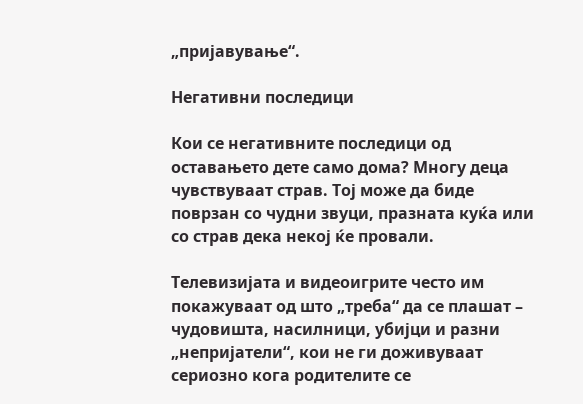„пријавување“.

Негативни последици

Кои се негативните последици од оставањето дете само дома? Многу деца чувствуваат страв. Тој може да биде поврзан со чудни звуци, празната куќа или со страв дека некој ќе провали.

Телевизијата и видеоигрите често им покажуваат од што „треба“ да се плашат – чудовишта, насилници, убијци и разни „непријатели“, кои не ги доживуваат сериозно кога родителите се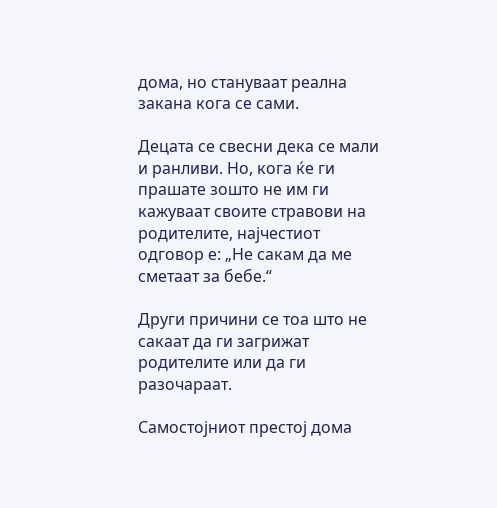дома, но стануваат реална закана кога се сами.

Децата се свесни дека се мали и ранливи. Но, кога ќе ги прашате зошто не им ги кажуваат своите стравови на родителите, најчестиот одговор е: „Не сакам да ме сметаат за бебе.“

Други причини се тоа што не сакаат да ги загрижат родителите или да ги разочараат.

Самостојниот престој дома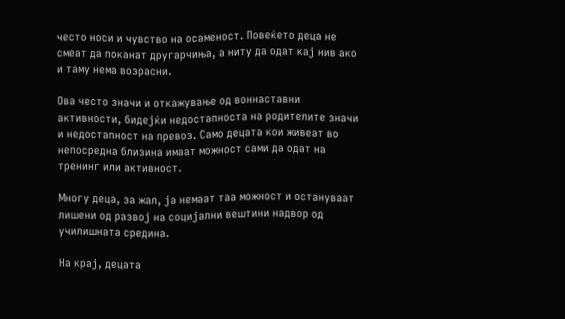често носи и чувство на осаменост. Повеќето деца не смеат да поканат другарчиња, а ниту да одат кај нив ако и таму нема возрасни.

Ова често значи и откажување од воннаставни активности, бидејќи недостапноста на родителите значи и недостапност на превоз. Само децата кои живеат во непосредна близина имаат можност сами да одат на тренинг или активност.

Многу деца, за жал, ја немаат таа можност и остануваат лишени од развој на социјални вештини надвор од училишната средина.

На крај, децата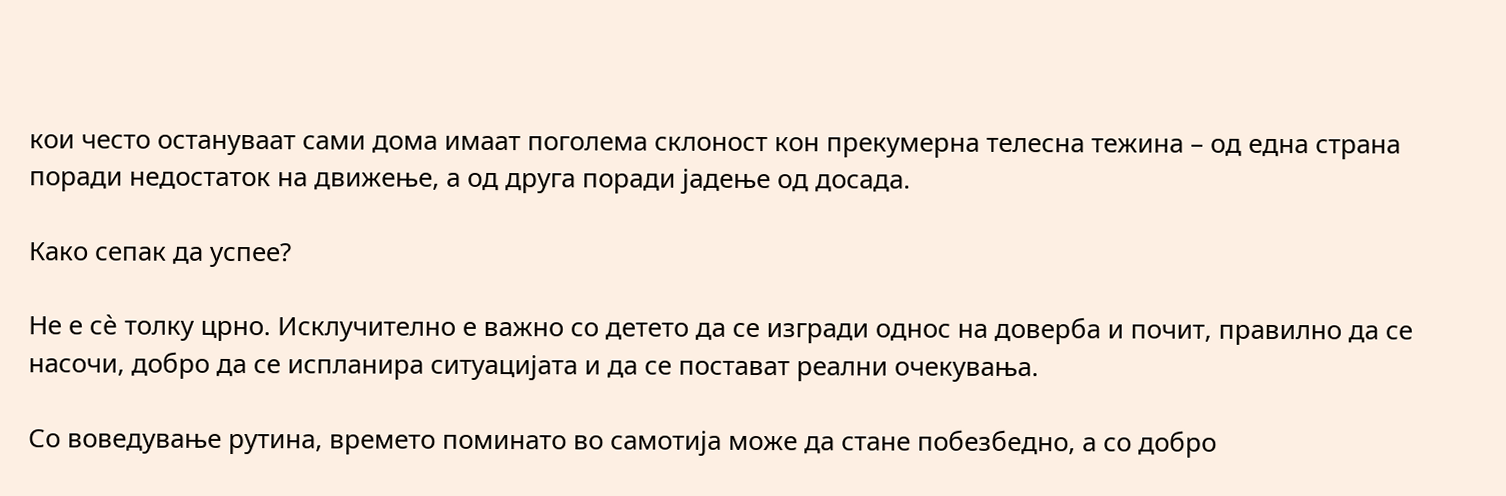кои често остануваат сами дома имаат поголема склоност кон прекумерна телесна тежина – од една страна поради недостаток на движење, а од друга поради јадење од досада.

Како сепак да успее?

Не е сè толку црно. Исклучително е важно со детето да се изгради однос на доверба и почит, правилно да се насочи, добро да се испланира ситуацијата и да се постават реални очекувања.

Со воведување рутина, времето поминато во самотија може да стане побезбедно, а со добро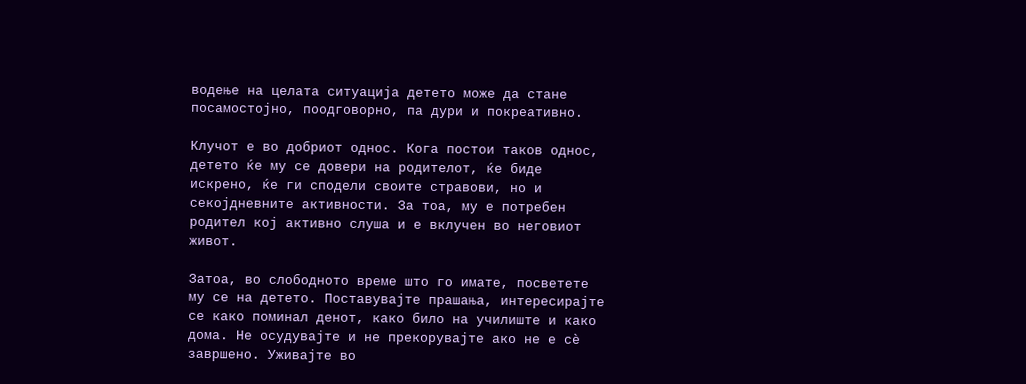водење на целата ситуација детето може да стане посамостојно, поодговорно, па дури и покреативно.

Клучот е во добриот однос. Кога постои таков однос, детето ќе му се довери на родителот, ќе биде искрено, ќе ги сподели своите стравови, но и секојдневните активности. За тоа, му е потребен родител кој активно слуша и е вклучен во неговиот живот.

Затоа, во слободното време што го имате, посветете му се на детето. Поставувајте прашања, интересирајте се како поминал денот, како било на училиште и како дома. Не осудувајте и не прекорувајте ако не е сè завршено. Уживајте во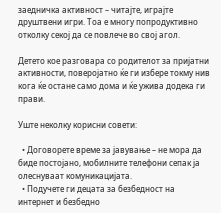заедничка активност – читајте, играјте друштвени игри. Тоа е многу попродуктивно отколку секој да се повлече во свој агол.

Детето кое разговара со родителот за пријатни активности, поверојатно ќе ги избере токму нив кога ќе остане само дома и ќе ужива додека ги прави.

Уште неколку корисни совети:

  • Договорете време за јавување – не мора да биде постојано, мобилните телефони сепак ја олеснуваат комуникацијата.
  • Подучете ги децата за безбедност на интернет и безбедно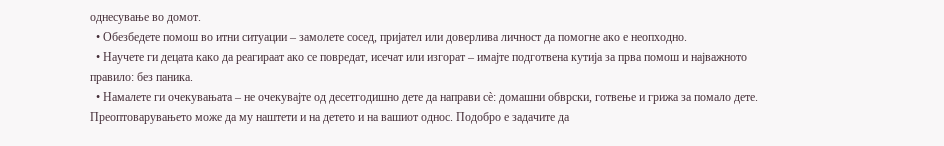однесување во домот.
  • Обезбедете помош во итни ситуации – замолете сосед, пријател или доверлива личност да помогне ако е неопходно.
  • Научете ги децата како да реагираат ако се повредат, исечат или изгорат – имајте подготвена кутија за прва помош и најважното правило: без паника.
  • Намалете ги очекувањата – не очекувајте од десетгодишно дете да направи сè: домашни обврски, готвење и грижа за помало дете. Преоптоварувањето може да му наштети и на детето и на вашиот однос. Подобро е задачите да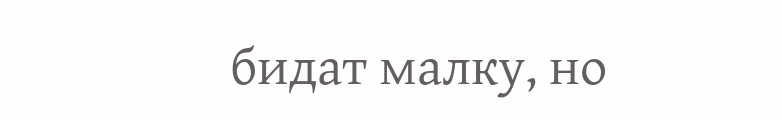бидат малку, но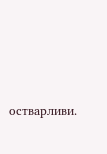остварливи.